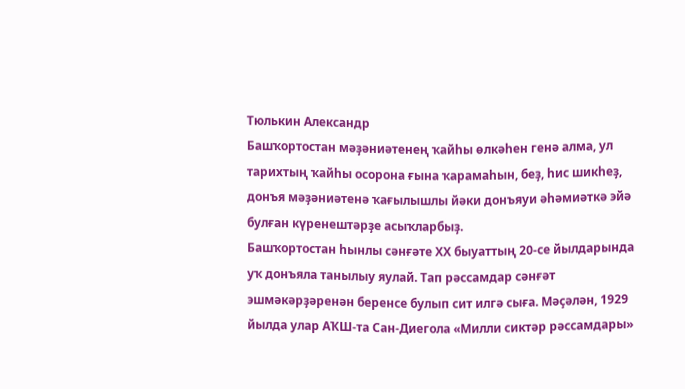Тюлькин Александр
Башҡортостан мәҙәниәтенең ҡайһы өлкәһен генә алма, ул тарихтың ҡайһы осорона ғына ҡарамаһын, беҙ, һис шикһеҙ, донъя мәҙәниәтенә ҡағылышлы йәки донъяуи әһәмиәткә эйә булған күренештәрҙе асыҡларбыҙ.
Башҡортостан һынлы сәнғәте ХХ быуаттың 20-се йылдарында уҡ донъяла танылыу яулай. Тап рәссамдар сәнғәт эшмәкәрҙәренән беренсе булып сит илгә сыға. Мәҫәлән, 1929 йылда улар АҠШ-та Сан-Диегола «Милли сиктәр рәссамдары»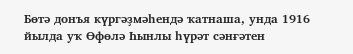Бөтә донъя күргәҙмәһендә ҡатнаша, унда 1916 йылда уҡ Өфөлә Һынлы һүрәт сәнғәтен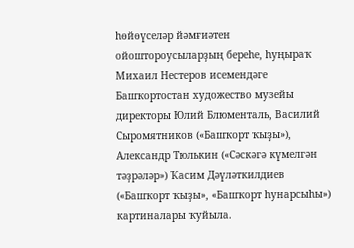һөйөүселәр йәмғиәтен ойоштороусыларҙың береһе, һуңыраҡ Михаил Нестеров исемендәге Башҡортостан художество музейы директоры Юлий Блюменталь, Василий Сыромятников («Башҡорт ҡыҙы»), Александр Тюлькин («Сәскәгә күмелгән тәҙрәләр») Ҡасим Дәүләткилдиев («Башҡорт ҡыҙы», «Башҡорт һунарсыһы») картиналары ҡуйыла.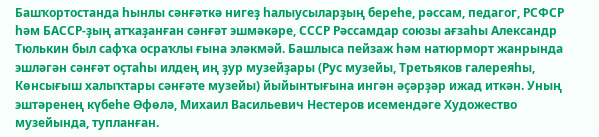Башҡортостанда һынлы сәнғәткә нигеҙ һалыусыларҙың береһе, рәссам, педагог, РСФСР һәм БАССР-ҙың атҡаҙанған сәнғәт эшмәкәре, СССР Рәссамдар союзы ағзаһы Александр Тюлькин был сафҡа осраҡлы ғына эләкмәй. Башлыса пейзаж һәм натюрморт жанрында эшләгән сәнғәт оҫтаһы илдең иң ҙур музейҙары (Рус музейы, Третьяков галереяһы, Көнсығыш халыҡтары сәнғәте музейы) йыйынтығына ингән әҫәрҙәр ижад иткән. Уның эштәренең күбеһе Өфөлә, Михаил Васильевич Нестеров исемендәге Художество музейында, тупланған.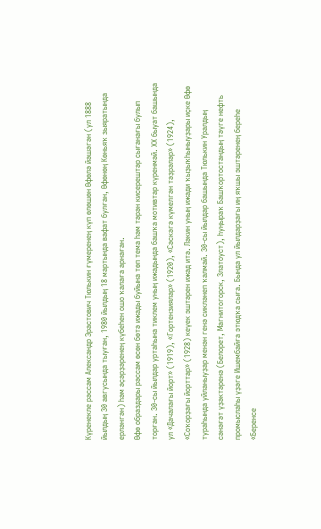Күренекле рәссам Александр Эрастович Тюлькин ғүмеренең күп өлөшөн Өфөлә йәшәгән (ул 1888 йылдың 30 авгусында тыуған, 1980 йылдың 18 мартында вафат булған, Өфөнөң Көньяҡ зыяратында ерләнгән) һәм әҫәрҙәренең күбеһен ошо ҡалаға арнаған.
Өфө образдары рәссам өсөн бөтә ижады буйына төп тема һәм тәрән кисерештәр сығанағы булып торған. 30-сы йылдар уртаһына тиклем уның ижадында башҡа мотивтар күренмәй. ХХ быуат башында ул «Дачалағы йорт» (1919), «Гортензиялар» (1920), «Сәскәгә күмелгән тәҙрәләр» (1924), «Соҡорҙағы йорттар» (1928) кеүек эштәрен ижад итә. Ләкин уның ижади ҡыҙыҡһыныуҙары иҫке Өфө тураһында уйланыуҙар менән генә сикләнеп ҡалмай. 30-сы йылдар башында Тюлькин Уралдың сәнәғәт үҙәктәренә (Белорет, Магнитогорск, Златоуст), һуңыраҡ Башҡортостандың тәүге нефть промыслаһы үҙәге Ишембайға этюдҡа сыға. Бында ул йылдарҙағы иң яҡшы эштәренең береһе «Беренсе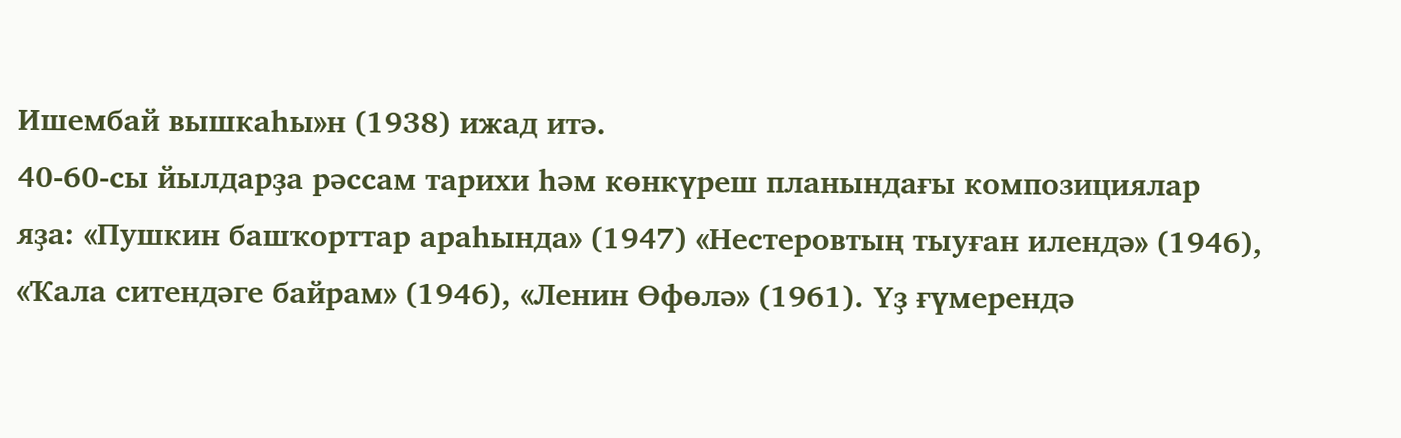Ишембай вышкаһы»н (1938) ижад итә.
40-60-сы йылдарҙа рәссам тарихи һәм көнкүреш планындағы композициялар яҙа: «Пушкин башҡорттар араһында» (1947) «Нестеровтың тыуған илендә» (1946), «Ҡала ситендәге байрам» (1946), «Ленин Өфөлә» (1961). Үҙ ғүмерендә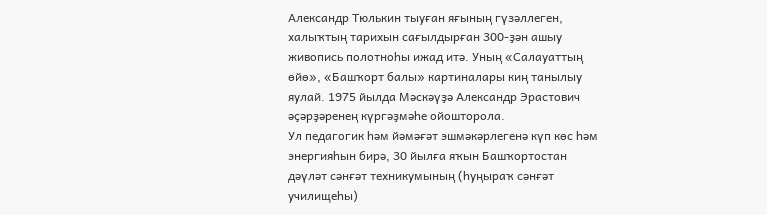Александр Тюлькин тыуған яғының гүзәллеген, халыҡтың тарихын сағылдырған 300-ҙән ашыу живопись полотноһы ижад итә. Уның «Салауаттың өйө», «Башҡорт балы» картиналары киң танылыу яулай. 1975 йылда Мәскәүҙә Александр Эрастович әҫәрҙәренең күргәҙмәһе ойошторола.
Ул педагогик һәм йәмәғәт эшмәкәрлегенә күп көс һәм энергияһын бирә, 30 йылға яҡын Башҡортостан дәүләт сәнғәт техникумының (һуңыраҡ сәнғәт училищеһы)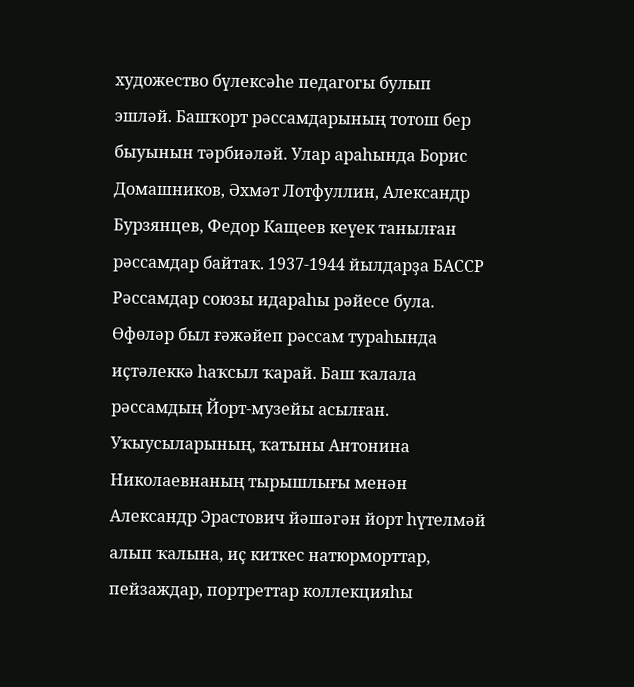художество бүлексәһе педагогы булып эшләй. Башҡорт рәссамдарының тотош бер быуынын тәрбиәләй. Улар араһында Борис Домашников, Әхмәт Лотфуллин, Александр Бурзянцев, Федор Кащеев кеүек танылған рәссамдар байтаҡ. 1937-1944 йылдарҙа БАССР Рәссамдар союзы идараһы рәйесе була.
Өфөләр был ғәжәйеп рәссам тураһында иҫтәлеккә һаҡсыл ҡарай. Баш ҡалала рәссамдың Йорт-музейы асылған. Уҡыусыларының, ҡатыны Антонина Николаевнаның тырышлығы менән Александр Эрастович йәшәгән йорт һүтелмәй алып ҡалына, иҫ киткес натюрморттар, пейзаждар, портреттар коллекцияһы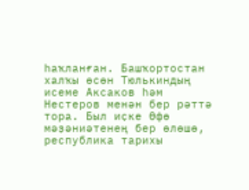һаҡланған. Башҡортостан халҡы өсөн Тюлькиндың исеме Аксаков һәм Нестеров менән бер рәттә тора. Был иҫке Өфө мәҙәниәтенең бер өлөшө, республика тарихы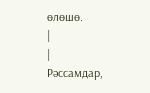өлөшө.
|
|
Рәссамдар,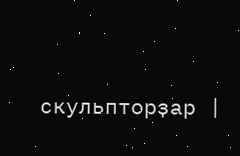скульпторҙар |